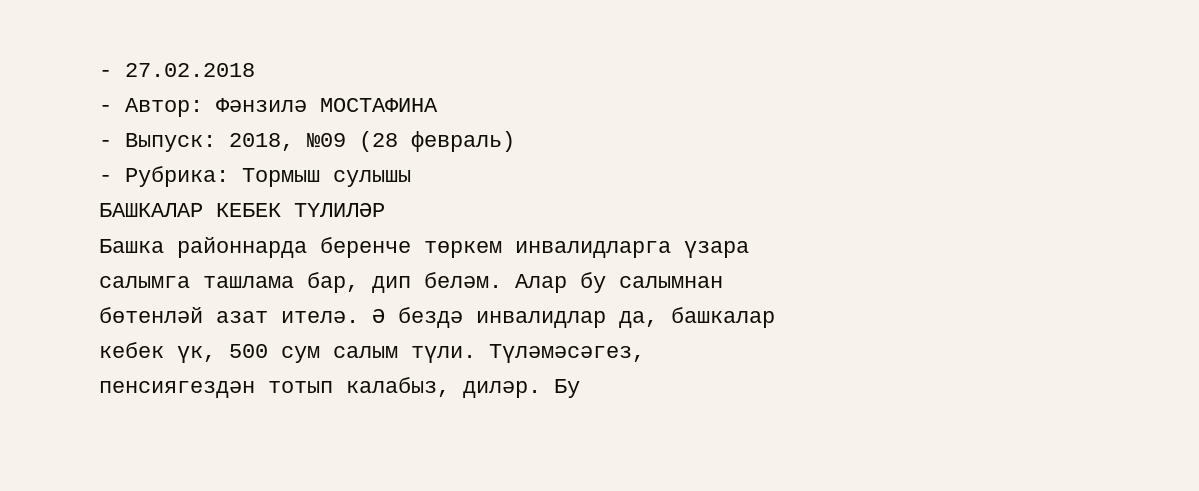- 27.02.2018
- Автор: Фәнзилә МОСТАФИНА
- Выпуск: 2018, №09 (28 февраль)
- Рубрика: Тормыш сулышы
БАШКАЛАР КЕБЕК ТҮЛИЛӘР
Башка районнарда беренче төркем инвалидларга үзара салымга ташлама бар, дип беләм. Алар бу салымнан бөтенләй азат ителә. Ә бездә инвалидлар да, башкалар кебек үк, 500 сум салым түли. Түләмәсәгез, пенсиягездән тотып калабыз, диләр. Бу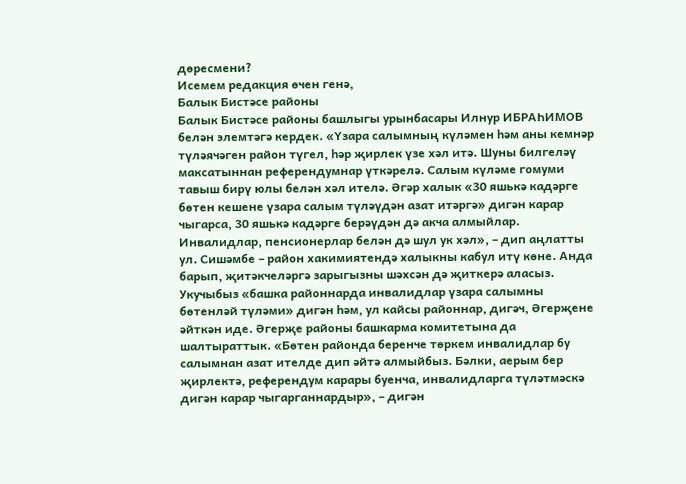дөресмени?
Исемем редакция өчен генә,
Балык Бистәсе районы
Балык Бистәсе районы башлыгы урынбасары Илнур ИБРАҺИМОВ белән элемтәгә кердек. «Үзара салымның күләмен һәм аны кемнәр түләячәген район түгел, һәр җирлек үзе хәл итә. Шуны билгеләү максатыннан референдумнар үткәрелә. Салым күләме гомуми тавыш бирү юлы белән хәл ителә. Әгәр халык «30 яшькә кадәрге бөтен кешене үзара салым түләүдән азат итәргә» дигән карар чыгарса, 30 яшькә кадәрге берәүдән дә акча алмыйлар. Инвалидлар, пенсионерлар белән дә шул ук хәл», – дип аңлатты ул. Сишәмбе – район хакимиятендә халыкны кабул итү көне. Анда барып, җитәкчеләргә зарыгызны шәхсән дә җиткерә аласыз.
Укучыбыз «башка районнарда инвалидлар үзара салымны бөтенләй түләми» дигән һәм, ул кайсы районнар, дигәч, Әгерҗене әйткән иде. Әгерҗе районы башкарма комитетына да шалтыраттык. «Бөтен районда беренче төркем инвалидлар бу салымнан азат ителде дип әйтә алмыйбыз. Бәлки, аерым бер җирлектә, референдум карары буенча, инвалидларга түләтмәскә дигән карар чыгарганнардыр», – дигән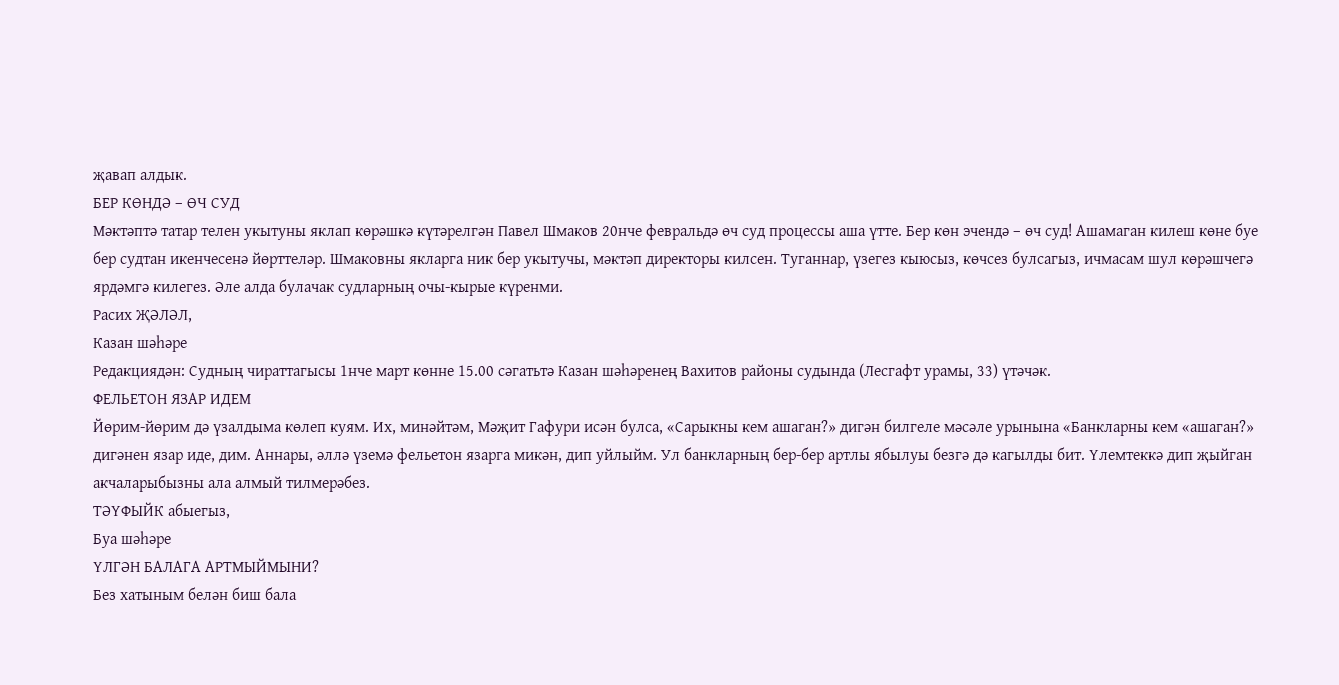җавап алдык.
БЕР КӨНДӘ – ӨЧ СУД
Мәктәптә татар телен укытуны яклап көрәшкә күтәрелгән Павел Шмаков 20нче февральдә өч суд процессы аша үтте. Бер көн эчендә – өч суд! Ашамаган килеш көне буе бер судтан икенчесенә йөрттеләр. Шмаковны якларга ник бер укытучы, мәктәп директоры килсен. Туганнар, үзегез кыюсыз, көчсез булсагыз, ичмасам шул көрәшчегә ярдәмгә килегез. Әле алда булачак судларның очы-кырые күренми.
Расих ҖӘЛӘЛ,
Казан шәһәре
Редакциядән: Судның чираттагысы 1нче март көнне 15.00 сәгатьтә Казан шәһәренең Вахитов районы судында (Лесгафт урамы, 33) үтәчәк.
ФЕЛЬЕТОН ЯЗАР ИДЕМ
Йөрим-йөрим дә үзалдыма көлеп куям. Их, минәйтәм, Мәҗит Гафури исән булса, «Сарыкны кем ашаган?» дигән билгеле мәсәле урынына «Банкларны кем «ашаган?» дигәнен язар иде, дим. Аннары, әллә үземә фельетон язарга микән, дип уйлыйм. Ул банкларның бер-бер артлы ябылуы безгә дә кагылды бит. Үлемтеккә дип җыйган акчаларыбызны ала алмый тилмерәбез.
ТӘҮФЫЙК абыегыз,
Буа шәһәре
ҮЛГӘН БАЛАГА АРТМЫЙМЫНИ?
Без хатыным белән биш бала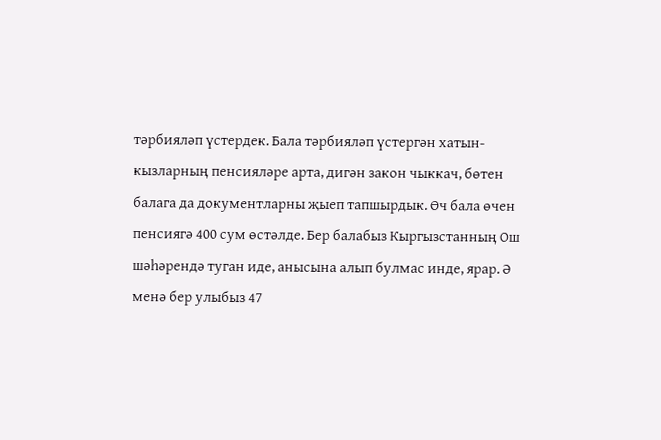тәрбияләп үстердек. Бала тәрбияләп үстергән хатын-кызларның пенсияләре арта, дигән закон чыккач, бөтен балага да документларны җыеп тапшырдык. Өч бала өчен пенсиягә 400 сум өстәлде. Бер балабыз Кыргызстанның Ош шәһәрендә туган иде, анысына алып булмас инде, ярар. Ә менә бер улыбыз 47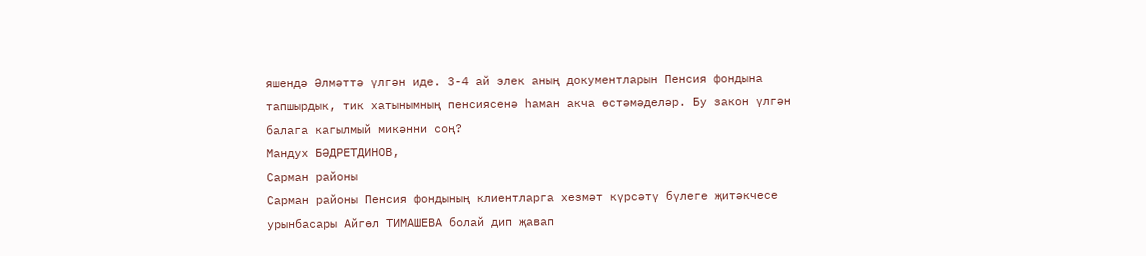яшендә Әлмәттә үлгән иде. 3-4 ай элек аның документларын Пенсия фондына тапшырдык, тик хатынымның пенсиясенә һаман акча өстәмәделәр. Бу закон үлгән балага кагылмый микәнни соң?
Мандух БӘДРЕТДИНОВ,
Сарман районы
Сарман районы Пенсия фондының клиентларга хезмәт күрсәтү бүлеге җитәкчесе урынбасары Айгөл ТИМАШЕВА болай дип җавап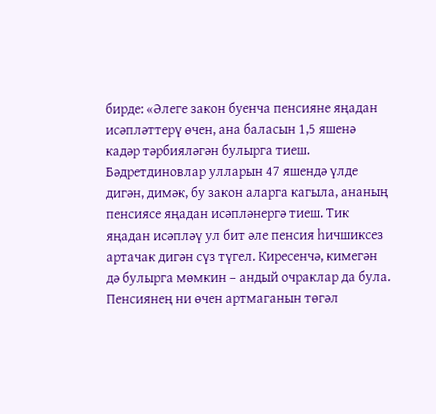бирде: «Әлеге закон буенча пенсияне яңадан исәпләттерү өчен, ана баласын 1,5 яшенә кадәр тәрбияләгән булырга тиеш. Бәдретдиновлар улларын 47 яшендә үлде дигән, димәк, бу закон аларга кагыла, ананың пенсиясе яңадан исәпләнергә тиеш. Тик яңадан исәпләү ул бит әле пенсия һичшиксез артачак дигән сүз түгел. Киресенчә, кимегән дә булырга мөмкин – андый очраклар да була. Пенсиянең ни өчен артмаганын төгәл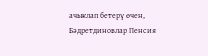ачыклап бетерү өчен, Бәдретдиновлар Пенсия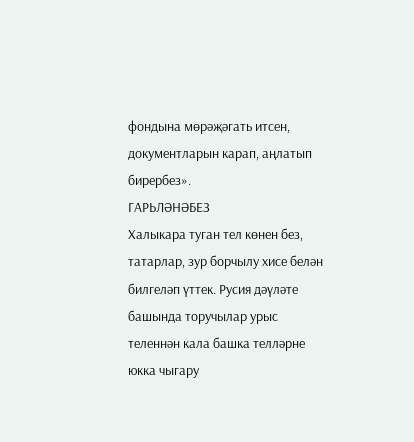фондына мөрәҗәгать итсен, документларын карап, аңлатып бирербез».
ГАРЬЛӘНӘБЕЗ
Халыкара туган тел көнен без, татарлар, зур борчылу хисе белән билгеләп үттек. Русия дәүләте башында торучылар урыс теленнән кала башка телләрне юкка чыгару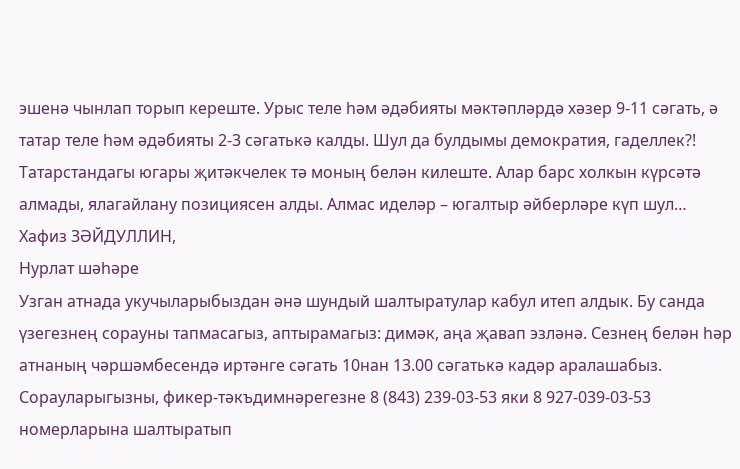эшенә чынлап торып кереште. Урыс теле һәм әдәбияты мәктәпләрдә хәзер 9-11 сәгать, ә татар теле һәм әдәбияты 2-3 сәгатькә калды. Шул да булдымы демократия, гаделлек?! Татарстандагы югары җитәкчелек тә моның белән килеште. Алар барс холкын күрсәтә алмады, ялагайлану позициясен алды. Алмас иделәр – югалтыр әйберләре күп шул…
Хафиз ЗӘЙДУЛЛИН,
Нурлат шәһәре
Узган атнада укучыларыбыздан әнә шундый шалтыратулар кабул итеп алдык. Бу санда үзегезнең сорауны тапмасагыз, аптырамагыз: димәк, аңа җавап эзләнә. Сезнең белән һәр атнаның чәршәмбесендә иртәнге сәгать 10нан 13.00 сәгатькә кадәр аралашабыз. Сорауларыгызны, фикер-тәкъдимнәрегезне 8 (843) 239-03-53 яки 8 927-039-03-53 номерларына шалтыратып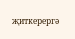җиткерергә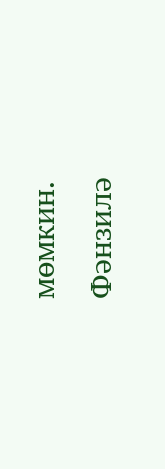мөмкин.
Фәнзилә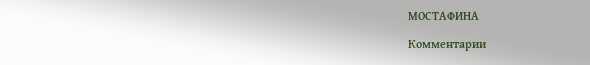МОСТАФИНА

Комментарии